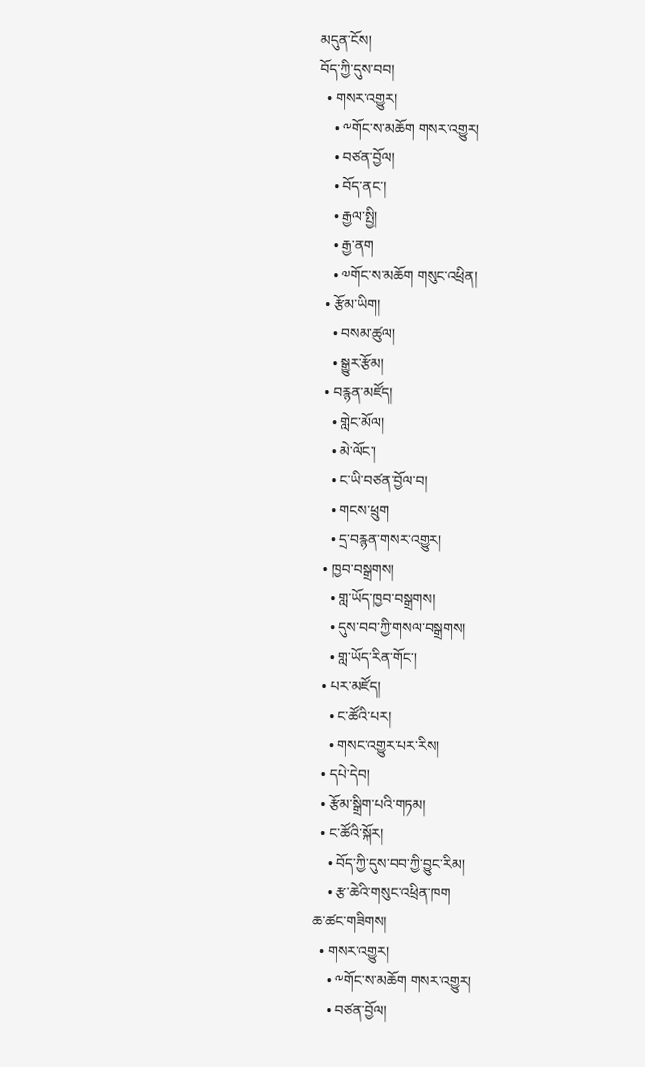མདུན་ངོས།
བོད་ཀྱི་དུས་བབ།
  • གསར་འགྱུར།
    • ༸གོང་ས་མཆོག གསར་འགྱུར།
    • བཙན་བྱོལ།
    • བོད་ནང་།
    • རྒྱལ་སྤྱི།
    • རྒྱ་ནག
    • ༧གོང་ས་མཆོག གསུང་འཕྲིན།
  • རྩོམ་ཡིག།
    • བསམ་ཚུལ།
    • སྒྱུར་རྩོམ།
  • བརྙན་མཛོད།
    • གླེང་མོལ།
    • མེ་ལོང་།
    • ང་ཡི་བཙན་བྱོལ་བ།
    • གངས་ཕྲུག
    • དྲ་བརྙན་གསར་འགྱུར།
  • ཁྱབ་བསྒྲགས།
    • གླ་ཡོད་ཁྱབ་བསྒྲགས།
    • དུས་བབ་ཀྱི་གསལ་བསྒྲགས།
    • གླ་ཡོད་རིན་གོང་།
  • པར་མཛོད།
    • ང་ཚོའི་པར།
    • གསང་འགྱུར་པར་རིས།
  • དཔེ་དེབ།
  • རྩོམ་སྒྲིག་པའི་གཏམ།
  • ང་ཚོའི་སྐོར།
    • བོད་ཀྱི་དུས་བབ་ཀྱི་བྱུང་རིམ།
    • རྩ་ཆེའི་གསུང་འཕྲིན་ཁག
ཆ་ཚང་གཟིགས།
  • གསར་འགྱུར།
    • ༸གོང་ས་མཆོག གསར་འགྱུར།
    • བཙན་བྱོལ།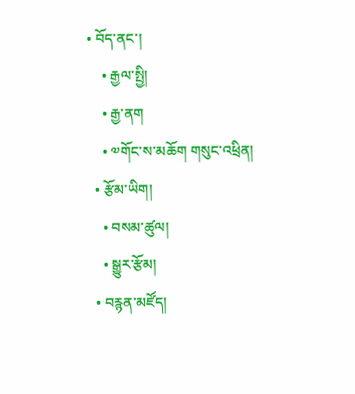• བོད་ནང་།
    • རྒྱལ་སྤྱི།
    • རྒྱ་ནག
    • ༧གོང་ས་མཆོག གསུང་འཕྲིན།
  • རྩོམ་ཡིག།
    • བསམ་ཚུལ།
    • སྒྱུར་རྩོམ།
  • བརྙན་མཛོད།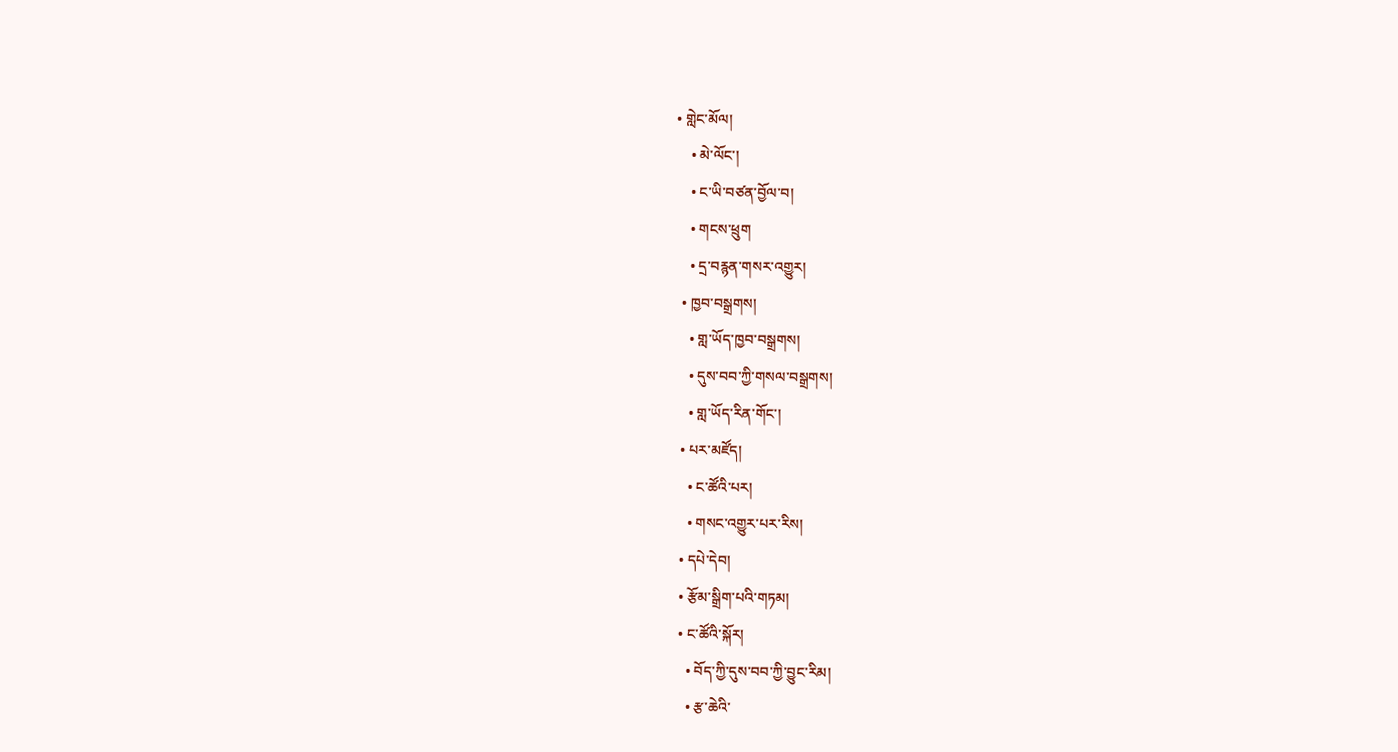• གླེང་མོལ།
    • མེ་ལོང་།
    • ང་ཡི་བཙན་བྱོལ་བ།
    • གངས་ཕྲུག
    • དྲ་བརྙན་གསར་འགྱུར།
  • ཁྱབ་བསྒྲགས།
    • གླ་ཡོད་ཁྱབ་བསྒྲགས།
    • དུས་བབ་ཀྱི་གསལ་བསྒྲགས།
    • གླ་ཡོད་རིན་གོང་།
  • པར་མཛོད།
    • ང་ཚོའི་པར།
    • གསང་འགྱུར་པར་རིས།
  • དཔེ་དེབ།
  • རྩོམ་སྒྲིག་པའི་གཏམ།
  • ང་ཚོའི་སྐོར།
    • བོད་ཀྱི་དུས་བབ་ཀྱི་བྱུང་རིམ།
    • རྩ་ཆེའི་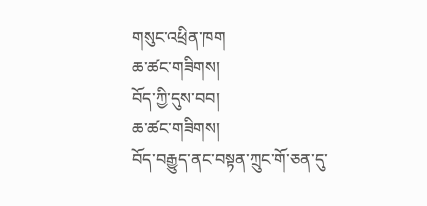གསུང་འཕྲིན་ཁག
ཆ་ཚང་གཟིགས།
བོད་ཀྱི་དུས་བབ།
ཆ་ཚང་གཟིགས།
བོད་བརྒྱུད་ནང་བསྟན་ཀྲུང་གོ་ཅན་དུ་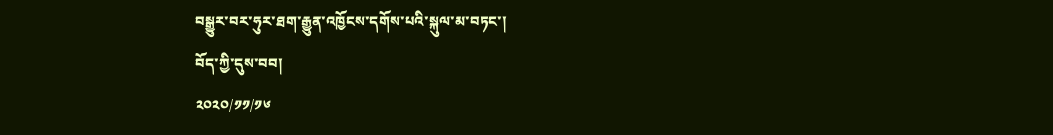བསྒྱུར་བར་ཧུར་ཐག་རྒྱུན་འཁྱོངས་དགོས་པའི་སྐུལ་མ་བཏང་།
བོད་ཀྱི་དུས་བབ།
༢༠༢༠/༡༡/༡༦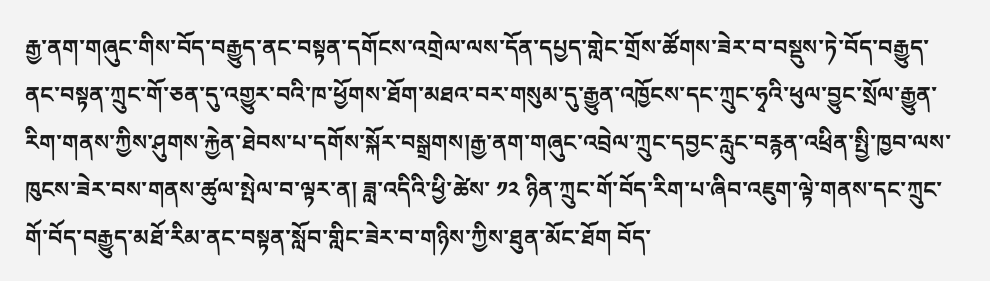རྒྱ་ནག་གཞུང་གིས་བོད་བརྒྱུད་ནང་བསྟན་དགོངས་འགྲེལ་ལས་དོན་དཔྱད་གླེང་གྲོས་ཚོགས་ཟེར་བ་བསྡུས་ཏེ་བོད་བརྒྱུད་ནང་བསྟན་ཀྲུང་གོ་ཅན་དུ་འགྱུར་བའི་ཁ་ཕྱོགས་ཐོག་མཐའ་བར་གསུམ་དུ་རྒྱུན་འཁྱོངས་དང་ཀྲུང་ཧྭའི་ཕུལ་བྱུང་སྲོལ་རྒྱུན་རིག་གནས་ཀྱིས་ཤུགས་རྐྱེན་ཐེབས་པ་དགོས་སྐོར་བསྒྲགས།རྒྱ་ནག་གཞུང་འབྲེལ་ཀྲུང་དབྱང་རླུང་བརྙན་འཕྲིན་སྤྱི་ཁྱབ་ལས་ཁུངས་ཟེར་བས་གནས་ཚུལ་སྤེལ་བ་ལྟར་ན། ཟླ་འདིའི་ཕྱི་ཚེས་ ༡༢ ཉིན་ཀྲུང་གོ་བོད་རིག་པ་ཞིབ་འཇུག་ལྟེ་གནས་དང་ཀྲུང་གོ་བོད་བརྒྱུད་མཐོ་རིམ་ནང་བསྟན་སློབ་གླིང་ཟེར་བ་གཉིས་ཀྱིས་ཐུན་མོང་ཐོག བོད་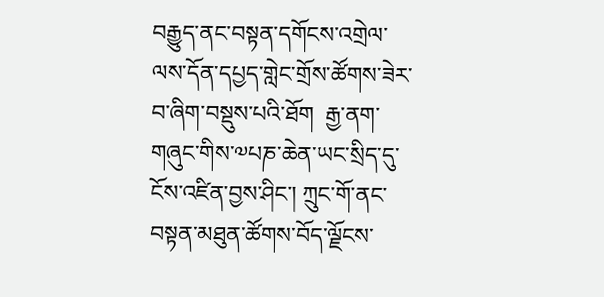བརྒྱུད་ནང་བསྟན་དགོངས་འགྲེལ་ལས་དོན་དཔྱད་གླེང་གྲོས་ཚོགས་ཟེར་བ་ཞིག་བསྡུས་པའི་ཐོག  རྒྱ་ནག་གཞུང་གིས་༧པཎ་ཆེན་ཡང་སྲིད་དུ་ངོས་འཛིན་བྱས་ཤིང་། ཀྲུང་གོ་ནང་བསྟན་མཐུན་ཚོགས་བོད་ལྗོངས་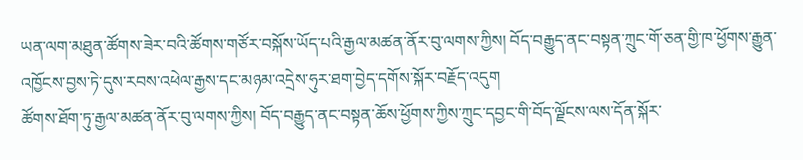ཡན་ལག་མཐུན་ཚོགས་ཟེར་བའི་ཚོགས་གཙོར་བསྐོས་ཡོད་པའི་རྒྱལ་མཚན་ནོར་བུ་ལགས་ཀྱིས། བོད་བརྒྱུད་ནང་བསྟན་ཀྲུང་གོ་ཅན་གྱི་ཁ་ཕྱོགས་རྒྱུན་འཁྱོངས་བྱས་ཏེ་དུས་རབས་འཕེལ་རྒྱས་དང་མཉམ་འདྲེས་ཧུར་ཐག་བྱེད་དགོས་སྐོར་བརྗོད་འདུག
ཚོགས་ཐོག་ཏུ་རྒྱལ་མཚན་ནོར་བུ་ལགས་ཀྱིས། བོད་བརྒྱུད་ནང་བསྟན་ཆོས་ཕྱོགས་ཀྱིས་ཀྲུང་དབྱང་གི་བོད་ལྗོངས་ལས་དོན་སྐོར་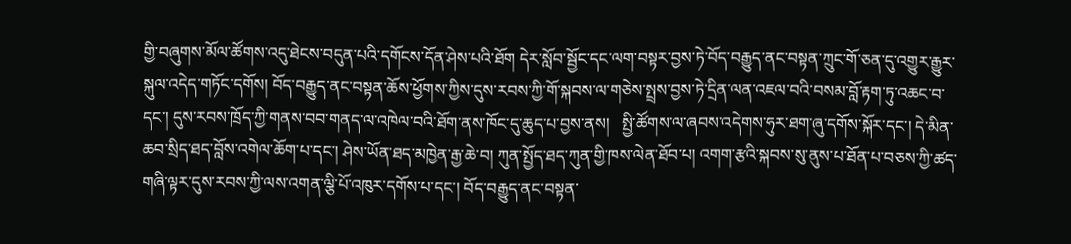གྱི་བཞུགས་མོལ་ཚོགས་འདུ་ཐེངས་བདུན་པའི་དགོངས་དོན་ཤེས་པའི་ཐོག དེར་སློབ་སྦྱོང་དང་ལག་བསྟར་བྱས་ཏེ་བོད་བརྒྱུད་ནང་བསྟན་ཀྲུང་གོ་ཅན་དུ་འགྱུར་རྒྱུར་སྐུལ་འདེད་གཏོང་དགོས། བོད་བརྒྱུད་ནང་བསྟན་ཆོས་ཕྱོགས་ཀྱིས་དུས་རབས་ཀྱི་གོ་སྐབས་ལ་གཅེས་སྤྲས་བྱས་ཏེ་དྲིན་ལན་འཇལ་བའི་བསམ་བློ་རྟག་ཏུ་འཆང་བ་དང་། དུས་རབས་ཁྲོད་ཀྱི་གནས་བབ་གནད་ལ་འཁེལ་བའི་ཐོག་ནས་ཁོང་དུ་ཆུད་པ་བྱས་ནས།   སྤྱི་ཚོགས་ལ་ཞབས་འདེགས་ཧུར་ཐག་ཞུ་དགོས་སྐོར་དང་། དེ་མིན་ཆབ་སྲིད་ཐད་བློས་འགེལ་ཆོག་པ་དང་། ཤེས་ཡོན་ཐད་མཁྱེན་རྒྱ་ཆེ་བ། ཀུན་སྤྱོད་ཐད་ཀུན་གྱི་ཁས་ལེན་ཐོབ་པ། འགག་རྩའི་སྐབས་སུ་ནུས་པ་ཐོན་པ་བཅས་ཀྱི་ཚད་གཞི་ལྟར་དུས་རབས་ཀྱི་ལས་འགན་ལྕི་པོ་འཁུར་དགོས་པ་དང་། བོད་བརྒྱུད་ནང་བསྟན་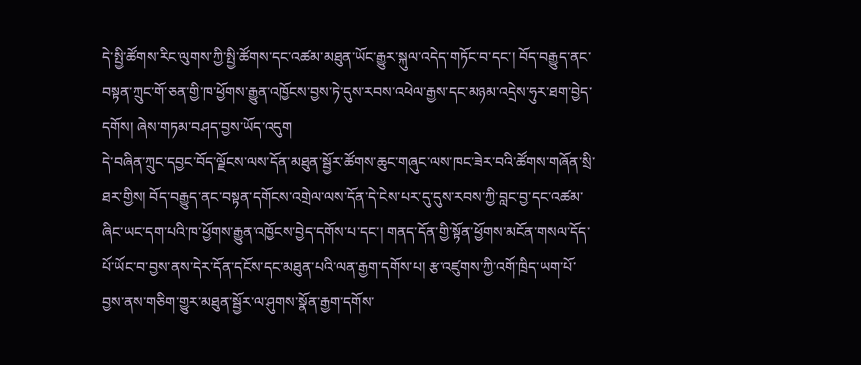དེ་སྤྱི་ཚོགས་རིང་ལུགས་ཀྱི་སྤྱི་ཚོགས་དང་འཚམ་མཐུན་ཡོང་རྒྱུར་སྐུལ་འདེད་གཏོང་བ་དང་། བོད་བརྒྱུད་ནང་བསྟན་ཀྲུང་གོ་ཅན་གྱི་ཁ་ཕྱོགས་རྒྱུན་འཁྱོངས་བྱས་ཏེ་དུས་རབས་འཕེལ་རྒྱས་དང་མཉམ་འདྲེས་ཧུར་ཐག་བྱེད་དགོས། ཞེས་གཏམ་བཤད་བྱས་ཡོད་འདུག
དེ་བཞིན་ཀྲུང་དབྱང་བོད་ལྗོངས་ལས་དོན་མཐུན་སྦྱོར་ཚོགས་ཆུང་གཞུང་ལས་ཁང་ཟེར་བའི་ཚོགས་གཞོན་སྲི་ཐར་གྱིས། བོད་བརྒྱུད་ནང་བསྟན་དགོངས་འགྲེལ་ལས་དོན་དེ་ངེས་པར་དུ་དུས་རབས་ཀྱི་བླང་བྱ་དང་འཚམ་ཞིང་ཡང་དག་པའི་ཁ་ཕྱོགས་རྒྱུན་འཁྱོངས་བྱེད་དགོས་པ་དང་། གནད་དོན་གྱི་སྟོན་ཕྱོགས་མངོན་གསལ་དོད་པོ་ཡོང་བ་བྱས་ནས་དེར་དོན་དངོས་དང་མཐུན་པའི་ལན་རྒྱག་དགོས་པ། རྩ་འཛུགས་ཀྱི་འགོ་ཁྲིད་ཡག་པོ་བྱས་ནས་གཅིག་གྱུར་མཐུན་སྦྱོར་ལ་ཤུགས་སྣོན་རྒྱག་དགོས་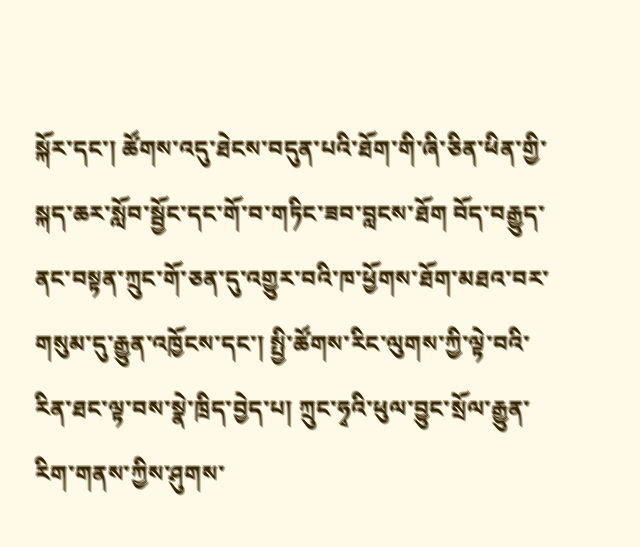སྐོར་དང་། ཚོགས་འདུ་ཐེངས་བདུན་པའི་ཐོག་གི་ཞི་ཅིན་ཕིན་གྱི་སྐད་ཆར་སློབ་སྦྱོང་དང་གོ་བ་གཏིང་ཟབ་བླངས་ཐོག བོད་བརྒྱུད་ནང་བསྟན་ཀྲུང་གོ་ཅན་དུ་འགྱུར་བའི་ཁ་ཕྱོགས་ཐོག་མཐའ་བར་གསུམ་དུ་རྒྱུན་འཁྱོངས་དང་། སྤྱི་ཚོགས་རིང་ལུགས་ཀྱི་ལྟེ་བའི་རིན་ཐང་ལྟ་བས་སྣེ་ཁྲིད་བྱེད་པ། ཀྲུང་ཧྭའི་ཕུལ་བྱུང་སྲོལ་རྒྱུན་རིག་གནས་ཀྱིས་ཤུགས་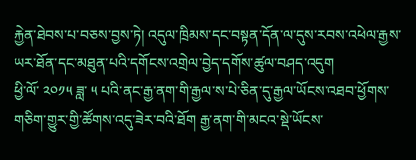རྐྱེན་ཐེབས་པ་བཅས་བྱས་ཏེ། འདུལ་ཁྲིམས་དང་བསྟན་དོན་ལ་དུས་རབས་འཕེལ་རྒྱས་ཡར་ཐོན་དང་མཐུན་པའི་དགོངས་འགྲེལ་བྱེད་དགོས་ཚུལ་བཤད་འདུག
ཕྱི་ལོ་ ༢༠༡༥ ཟླ་ ༥ པའི་ནང་རྒྱ་ནག་གི་རྒྱལ་ས་པེ་ཅིན་དུ་རྒྱལ་ཡོངས་འཐབ་ཕྱོགས་གཅིག་གྱུར་གྱི་ཚོགས་འདུ་ཟེར་བའི་ཐོག རྒྱ་ནག་གི་མངའ་སྡེ་ཡོངས་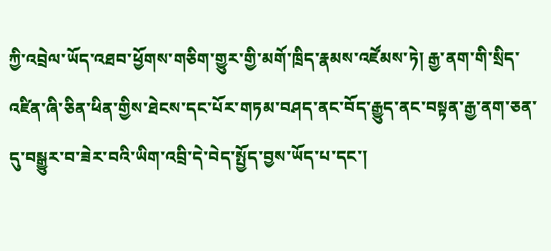ཀྱི་འབྲེལ་ཡོད་འཐབ་ཕྱོགས་གཅིག་གྱུར་གྱི་མགོ་ཁྲིད་རྣམས་འཛོམས་ཏེ། རྒྱ་ནག་གི་སྲིད་འཛིན་ཞི་ཅིན་ཕིན་གྱིས་ཐེངས་དང་པོར་གཏམ་བཤད་ནང་བོད་རྒྱུད་ནང་བསྟན་རྒྱ་ནག་ཅན་དུ་བསྒྱུར་བ་ཟེར་བའི་ཡིག་འབྲི་དེ་བེད་སྤྱོད་བྱས་ཡོད་པ་དང་།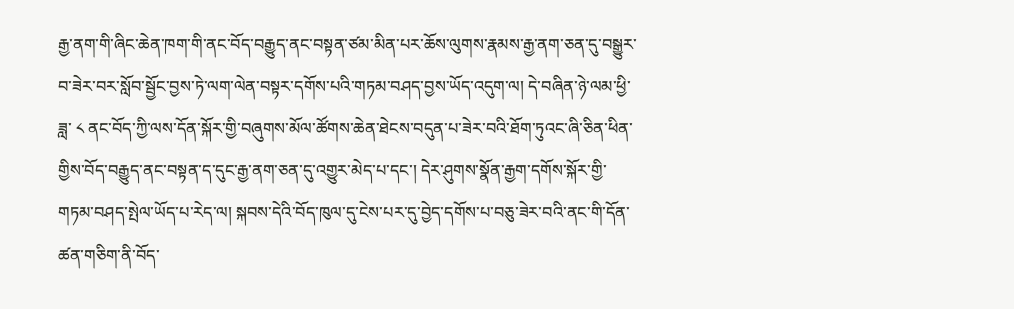རྒྱ་ནག་གི་ཞིང་ཆེན་ཁག་གི་ནང་བོད་བརྒྱུད་ནང་བསྟན་ཙམ་མིན་པར་ཆོས་ལུགས་རྣམས་རྒྱ་ནག་ཅན་དུ་བསྒྱུར་བ་ཟེར་བར་སློབ་སྦྱོང་བྱས་ཏེ་ལག་ལེན་བསྟར་དགོས་པའི་གཏམ་བཤད་བྱས་ཡོད་འདུག་ལ། དེ་བཞིན་ཉེ་ལམ་ཕྱི་ཟླ་ ༨ ནང་བོད་ཀྱི་ལས་དོན་སྐོར་གྱི་བཞུགས་མོལ་ཚོགས་ཆེན་ཐེངས་བདུན་པ་ཟེར་བའི་ཐོག་ཏུའང་ཞི་ཅིན་ཕིན་གྱིས་བོད་བརྒྱུད་ནང་བསྟན་ད་དུང་རྒྱ་ནག་ཅན་དུ་འགྱུར་མེད་པ་དང་། དེར་ཤུགས་སྣོན་རྒྱག་དགོས་སྐོར་གྱི་གཏམ་བཤད་སྤེལ་ཡོད་པ་རེད་ལ། སྐབས་དེའི་བོད་ཁུལ་དུ་ངེས་པར་དུ་བྱེད་དགོས་པ་བཅུ་ཟེར་བའི་ནང་གི་དོན་ཚན་གཅིག་ནི་བོད་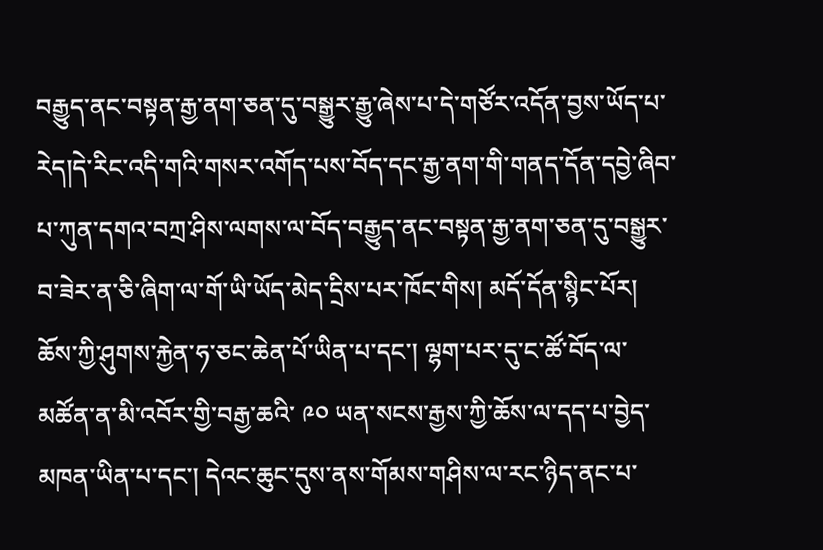བརྒྱུད་ནང་བསྟན་རྒྱ་ནག་ཅན་དུ་བསྒྱུར་རྒྱུ་ཞེས་པ་དེ་གཙོར་འདོན་བྱས་ཡོད་པ་རེད།དེ་རིང་འདི་གའི་གསར་འགོད་པས་བོད་དང་རྒྱ་ནག་གི་གནད་དོན་དབྱེ་ཞིབ་པ་ཀུན་དགའ་བཀྲ་ཤིས་ལགས་ལ་བོད་བརྒྱུད་ནང་བསྟན་རྒྱ་ནག་ཅན་དུ་བསྒྱུར་བ་ཟེར་ན་ཅི་ཞིག་ལ་གོ་ཡི་ཡོད་མེད་དྲིས་པར་ཁོང་གིས། མདོ་དོན་སྙིང་པོར། ཆོས་ཀྱི་ཤུགས་རྐྱེན་ཧ་ཅང་ཆེན་པོ་ཡིན་པ་དང་། ལྷག་པར་དུ་ང་ཚོ་བོད་ལ་མཚོན་ན་མི་འབོར་གྱི་བརྒྱ་ཆའི་ ༩༠ ཡན་སངས་རྒྱས་ཀྱི་ཆོས་ལ་དད་པ་བྱེད་མཁན་ཡིན་པ་དང་། དེའང་ཆུང་དུས་ནས་གོམས་གཤིས་ལ་རང་ཉིད་ནང་པ་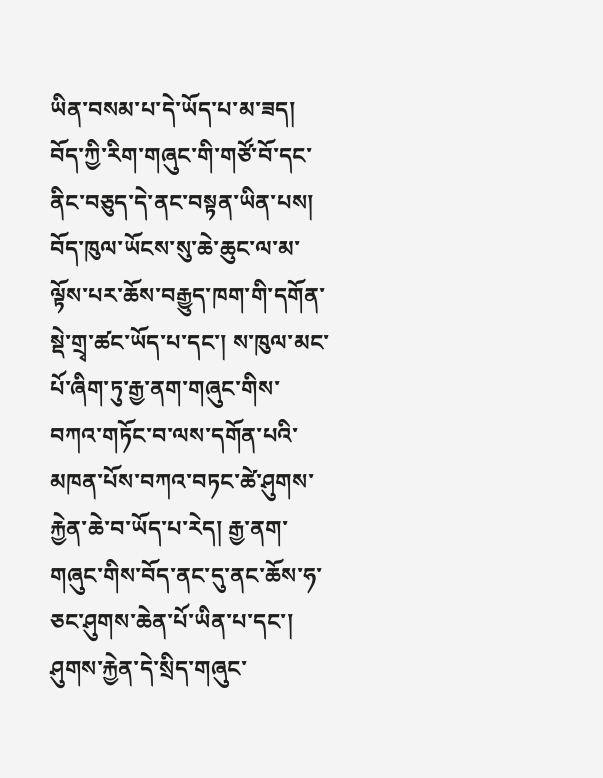ཡིན་བསམ་པ་དེ་ཡོད་པ་མ་ཟད། བོད་ཀྱི་རིག་གཞུང་གི་གཙོ་བོ་དང་ནིང་བཅུད་དེ་ནང་བསྟན་ཡིན་པས། བོད་ཁུལ་ཡོངས་སུ་ཆེ་ཆུང་ལ་མ་ལྟོས་པར་ཆོས་བརྒྱུད་ཁག་གི་དགོན་སྡེ་གྲྭ་ཚང་ཡོད་པ་དང་། ས་ཁུལ་མང་པོ་ཞིག་ཏུ་རྒྱ་ནག་གཞུང་གིས་བཀའ་གཏོང་བ་ལས་དགོན་པའི་མཁན་པོས་བཀའ་བཏང་ཚེ་ཤུགས་རྐྱེན་ཆེ་བ་ཡོད་པ་རེད། རྒྱ་ནག་གཞུང་གིས་བོད་ནང་དུ་ནང་ཆོས་ཧ་ཅང་ཤུགས་ཆེན་པོ་ཡིན་པ་དང་། ཤུགས་རྐྱེན་དེ་སྲིད་གཞུང་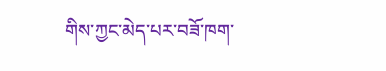གིས་ཀྱང་མེད་པར་བཟོ་ཁག་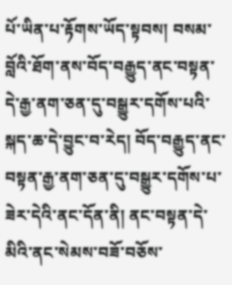པོ་ཡིན་པ་རྟོགས་ཡོད་སྟབས། བསམ་བློའི་ཐོག་ནས་བོད་བརྒྱུད་ནང་བསྟན་དེ་རྒྱ་ནག་ཅན་དུ་བསྒྱུར་དགོས་པའི་སྐད་ཆ་དེ་བྱུང་བ་རེད། བོད་བརྒྱུད་ནང་བསྟན་རྒྱ་ནག་ཅན་དུ་བསྒྱུར་དགོས་པ་ཟེར་དེའི་ནང་དོན་ནི། ནང་བསྟན་དེ་མིའི་ནང་སེམས་བཟོ་བཅོས་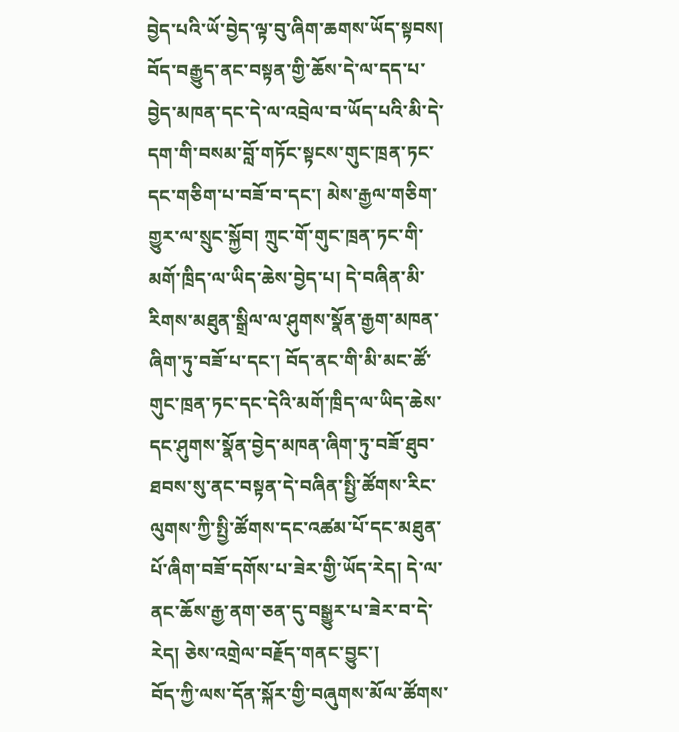བྱེད་པའི་ཡོ་བྱེད་ལྟ་བུ་ཞིག་ཆགས་ཡོད་སྟབས། བོད་བརྒྱུད་ནང་བསྟན་གྱི་ཆོས་དེ་ལ་དད་པ་བྱེད་མཁན་དང་དེ་ལ་འབྲེལ་བ་ཡོད་པའི་མི་དེ་དག་གི་བསམ་བློ་གཏོང་སྟངས་གུང་ཁྲན་ཏང་དང་གཅིག་པ་བཟོ་བ་དང་། མེས་རྒྱལ་གཅིག་གྱུར་ལ་སྲུང་སྐྱོབ། ཀྲུང་གོ་གུང་ཁྲན་ཏང་གི་མགོ་ཁྲིད་ལ་ཡིད་ཆེས་བྱེད་པ། དེ་བཞིན་མི་རིགས་མཐུན་སྒྲིལ་ལ་ཤུགས་སྣོན་རྒྱག་མཁན་ཞིག་ཏུ་བཟོ་པ་དང་། བོད་ནང་གི་མི་མང་ཚོ་གུང་ཁྲན་ཏང་དང་དེའི་མགོ་ཁྲིད་ལ་ཡིད་ཆེས་དང་ཤུགས་སྣོན་བྱེད་མཁན་ཞིག་ཏུ་བཟོ་ཐུབ་ཐབས་སུ་ནང་བསྟན་དེ་བཞིན་སྤྱི་ཚོགས་རིང་ལུགས་ཀྱི་སྤྱི་ཚོགས་དང་འཚམ་པོ་དང་མཐུན་པོ་ཞིག་བཟོ་དགོས་པ་ཟེར་གྱི་ཡོད་རེད། དེ་ལ་ནང་ཆོས་རྒྱ་ནག་ཅན་དུ་བསྒྱུར་པ་ཟེར་བ་དེ་རེད། ཅེས་འགྲེལ་བརྗོད་གནང་བྱུང་།
བོད་ཀྱི་ལས་དོན་སྐོར་གྱི་བཞུགས་མོལ་ཚོགས་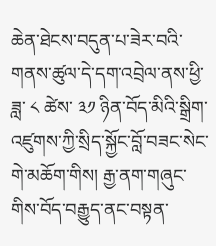ཆེན་ཐེངས་བདུན་པ་ཟེར་བའི་གནས་ཚུལ་དེ་དག་འབྲེལ་ནས་ཕྱི་ཟླ་ ༨ ཚེས་ ༣༡ ཉིན་བོད་མིའི་སྒྲིག་འཛུགས་ཀྱི་སྲིད་སྐྱོང་བློ་བཟང་སེང་གེ་མཆོག་གིས། རྒྱ་ནག་གཞུང་གིས་བོད་བརྒྱུད་ནང་བསྟན་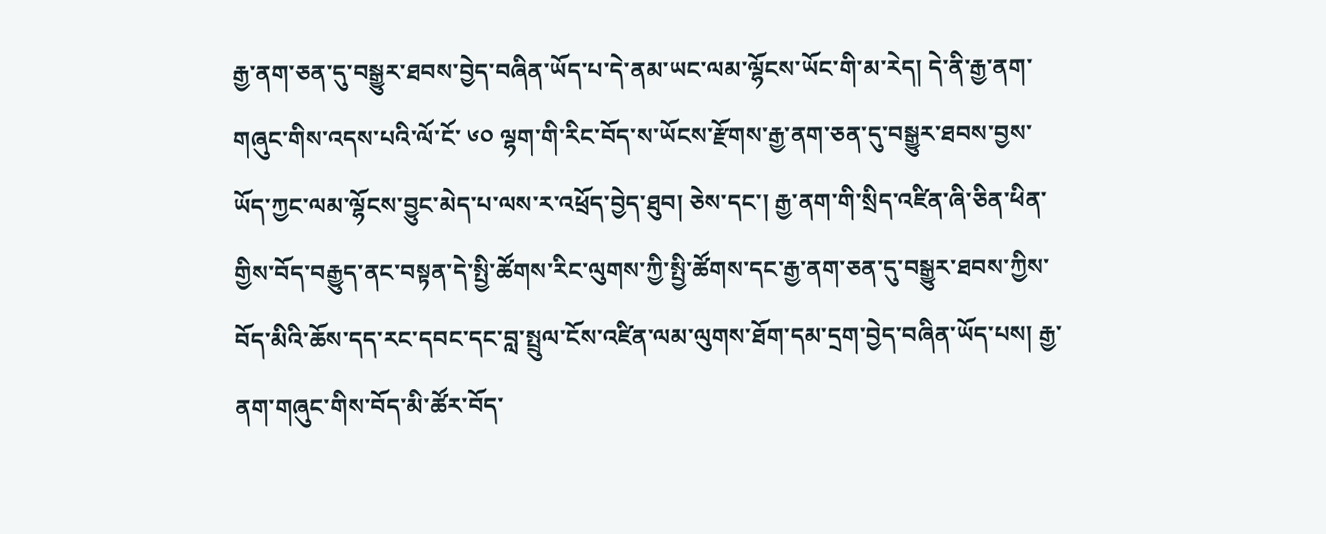རྒྱ་ནག་ཅན་དུ་བསྒྱུར་ཐབས་བྱེད་བཞིན་ཡོད་པ་དེ་ནམ་ཡང་ལམ་ལྷོངས་ཡོང་གི་མ་རེད། དེ་ནི་རྒྱ་ནག་གཞུང་གིས་འདས་པའི་ལོ་ངོ་ ༦༠ ལྷག་གི་རིང་བོད་ས་ཡོངས་རྫོགས་རྒྱ་ནག་ཅན་དུ་བསྒྱུར་ཐབས་བྱས་ཡོད་ཀྱང་ལམ་ལྷོངས་བྱུང་མེད་པ་ལས་ར་འཕྲོད་བྱེད་ཐུབ། ཅེས་དང་། རྒྱ་ནག་གི་སྲིད་འཛིན་ཞི་ཅིན་ཕིན་གྱིས་བོད་བརྒྱུད་ནང་བསྟན་དེ་སྤྱི་ཚོགས་རིང་ལུགས་ཀྱི་སྤྱི་ཚོགས་དང་རྒྱ་ནག་ཅན་དུ་བསྒྱུར་ཐབས་ཀྱིས་བོད་མིའི་ཆོས་དད་རང་དབང་དང་བླ་སྤྲུལ་ངོས་འཛིན་ལམ་ལུགས་ཐོག་དམ་དྲག་བྱེད་བཞིན་ཡོད་པས། རྒྱ་ནག་གཞུང་གིས་བོད་མི་ཚོར་བོད་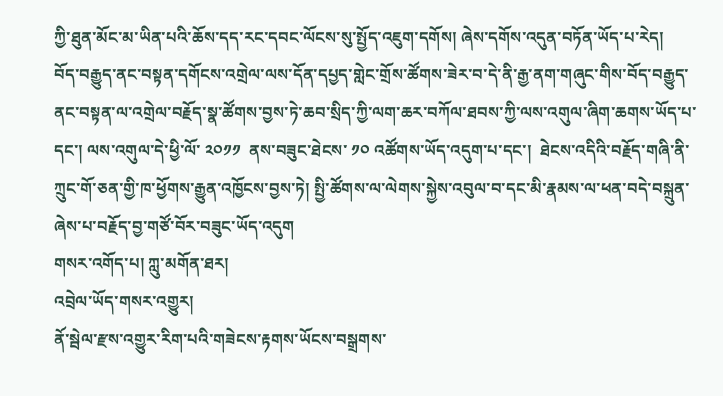ཀྱི་ཐུན་མོང་མ་ཡིན་པའི་ཆོས་དད་རང་དབང་ལོངས་སུ་སྤྱོད་འཇུག་དགོས། ཞེས་དགོས་འདུན་བཏོན་ཡོད་པ་རེད།
བོད་བརྒྱུད་ནང་བསྟན་དགོངས་འགྲེལ་ལས་དོན་དཔྱད་གླེང་གྲོས་ཚོགས་ཟེར་བ་དེ་ནི་རྒྱ་ནག་གཞུང་གིས་བོད་བརྒྱུད་ནང་བསྟན་ལ་འགྲེལ་བརྗོད་སྣ་ཚོགས་བྱས་ཏེ་ཆབ་སྲིད་ཀྱི་ལག་ཆར་བཀོལ་ཐབས་ཀྱི་ལས་འགུལ་ཞིག་ཆགས་ཡོད་པ་དང་། ལས་འགུལ་དེ་ཕྱི་ལོ་ ༢༠༡༡  ནས་བཟུང་ཐེངས་ ༡༠ འཚོགས་ཡོད་འདུག་པ་དང་།  ཐེངས་འདིའི་བརྗོད་གཞི་ནི་ཀྲུང་གོ་ཅན་གྱི་ཁ་ཕྱོགས་རྒྱུན་འཁྱོངས་བྱས་ཏེ། སྤྱི་ཚོགས་ལ་ལེགས་སྐྱེས་འབུལ་བ་དང་མི་རྣམས་ལ་ཕན་བདེ་བསྐྲུན་ཞེས་པ་བརྗོད་བྱ་གཙོ་བོར་བཟུང་ཡོད་འདུག
གསར་འགོད་པ། ཀླུ་མགོན་ཐར།
འབྲེལ་ཡོད་གསར་འགྱུར།
ནོ་སྦེལ་རྫས་འགྱུར་རིག་པའི་གཟེངས་རྟགས་ཡོངས་བསྒྲགས་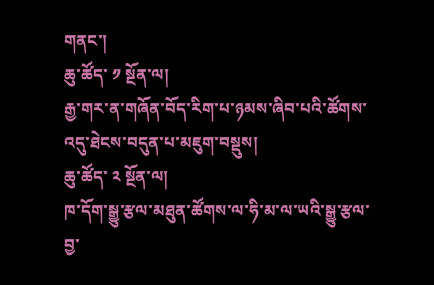གནང་།
ཆུ་ཚོད་ ༡ སྔོན་ལ།
རྒྱ་གར་ན་གཞོན་བོད་རིག་པ་ཉམས་ཞིབ་པའི་ཚོགས་འདུ་ཐེངས་བདུན་པ་མཇུག་བསྡུས།
ཆུ་ཚོད་ ༢ སྔོན་ལ།
ཁ་དོག་སྒྱུ་རྩལ་མཐུན་ཚོགས་ལ་ཧི་མ་ལ་ཡའི་སྒྱུ་རྩལ་བྱ་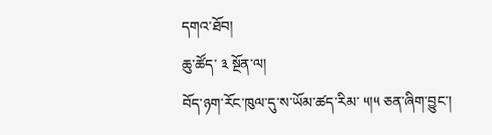དགའ་ཐོབ།
ཆུ་ཚོད་ ༣ སྔོན་ལ།
བོད་ཉག་རོང་ཁུལ་དུ་ས་ཡོམ་ཚད་རིམ་ ༥།༥ ཅན་ཞིག་བྱུང་།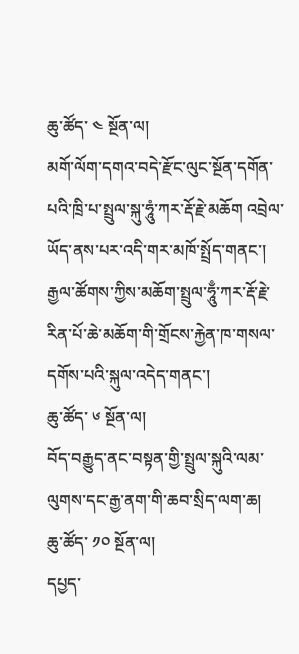ཆུ་ཚོད་ ༤ སྔོན་ལ།
མགོ་ལོག་དགའ་བདེ་རྫོང་ལུང་སྔོན་དགོན་པའི་ཁྲི་པ་སྤྲུལ་སྐུ་ཧཱུཾ་ཀར་རྡོ་རྗེ་མཆོག འབྲེལ་ཡོད་ནས་པར་འདི་གར་མཁོ་སྤྲོད་གནང་།
རྒྱལ་ཚོགས་ཀྱིས་མཆོག་སྤྲུལ་ཧཱུྃ་ཀར་རྡོ་རྗེ་རིན་པོ་ཆེ་མཆོག་གི་གྲོངས་རྐྱེན་ཁ་གསལ་དགོས་པའི་སྐུལ་འདེད་གནང་།
ཆུ་ཚོད་ ༦ སྔོན་ལ།
བོད་བརྒྱུད་ནང་བསྟན་གྱི་སྤྲུལ་སྐུའི་ལམ་ལུགས་དང་རྒྱ་ནག་གི་ཆབ་སྲིད་ལག་ཆ།
ཆུ་ཚོད་ ༡༠ སྔོན་ལ།
དཔྱད་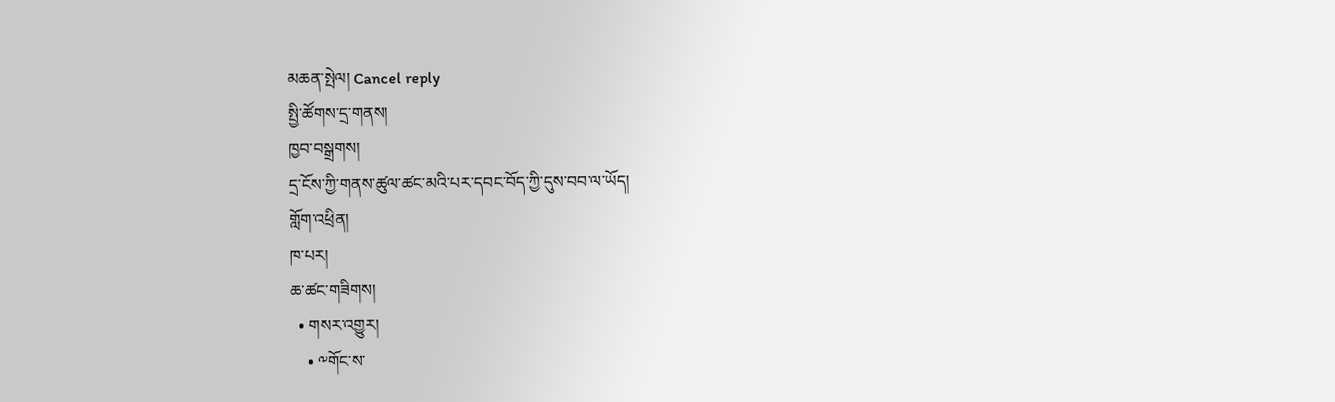མཆན་སྤེལ། Cancel reply
སྤྱི་ཚོགས་དྲ་གནས།
ཁྱབ་བསྒྲགས།
དྲ་ངོས་ཀྱི་གནས་ཚུལ་ཚང་མའི་པར་དབང་བོད་ཀྱི་དུས་བབ་ལ་ཡོད།
གློག་འཕྲིན།
ཁ་པར།
ཆ་ཚང་གཟིགས།
  • གསར་འགྱུར།
    • ༸གོང་ས་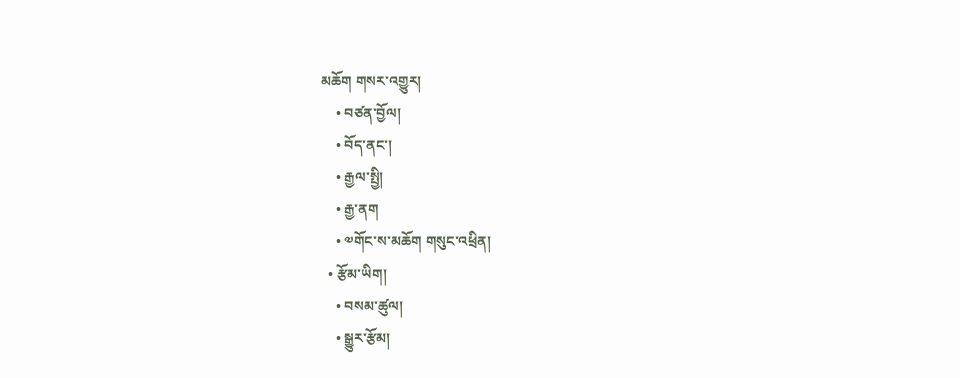མཆོག གསར་འགྱུར།
    • བཙན་བྱོལ།
    • བོད་ནང་།
    • རྒྱལ་སྤྱི།
    • རྒྱ་ནག
    • ༧གོང་ས་མཆོག གསུང་འཕྲིན།
  • རྩོམ་ཡིག།
    • བསམ་ཚུལ།
    • སྒྱུར་རྩོམ།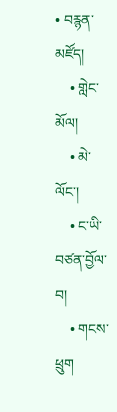• བརྙན་མཛོད།
    • གླེང་མོལ།
    • མེ་ལོང་།
    • ང་ཡི་བཙན་བྱོལ་བ།
    • གངས་ཕྲུག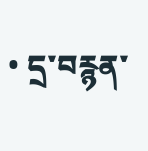• དྲ་བརྙན་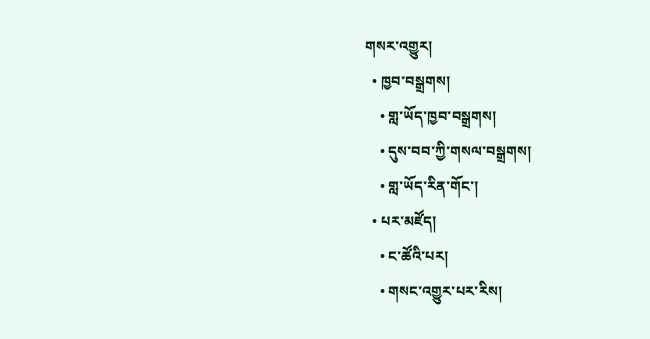གསར་འགྱུར།
  • ཁྱབ་བསྒྲགས།
    • གླ་ཡོད་ཁྱབ་བསྒྲགས།
    • དུས་བབ་ཀྱི་གསལ་བསྒྲགས།
    • གླ་ཡོད་རིན་གོང་།
  • པར་མཛོད།
    • ང་ཚོའི་པར།
    • གསང་འགྱུར་པར་རིས།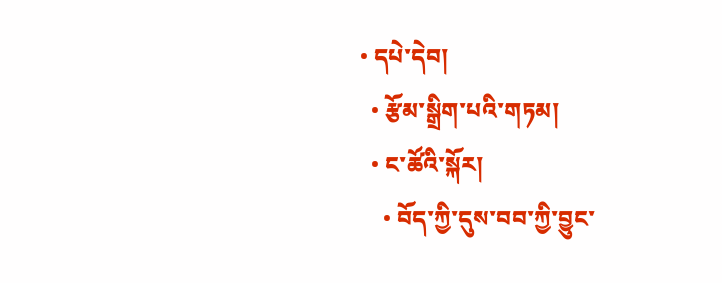• དཔེ་དེབ།
  • རྩོམ་སྒྲིག་པའི་གཏམ།
  • ང་ཚོའི་སྐོར།
    • བོད་ཀྱི་དུས་བབ་ཀྱི་བྱུང་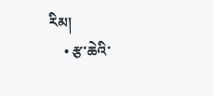རིམ།
    • རྩ་ཆེའི་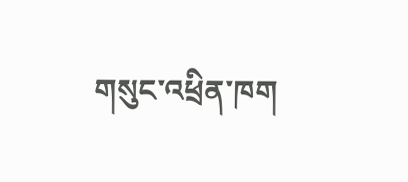གསུང་འཕྲིན་ཁག